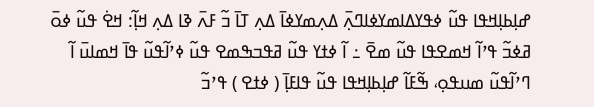ߝߊ߲ߕߊ߲ߞߟߊ ߟߎ߬ ߦߟߌߡߊߘߌߦߊߣߍ߲߫ ߡߍ߲ߘߌߦߊ߫ ߡߍ߲ ߠߊ߫ ߏ߬ ߓߍ߫ ߢߊ ߡߍ߲ ߞߊ߲߬: ߞߐ߭ ߟߎ߬ ߦߋ߫ ߥߦߏ߬ ߟߴߊ߬ ߞߘߐߟߊ ߟߎ߬ ߘߐ߫ ߸ ߊ߬ ߦߙߌ ߟߎ߬ ߥߟߏߒߘߐ ߟߎ߬ ߦߴߊ߬ߟߎ߬ ߟߊ߫ ߞߘߊߎ߫ ߊ߬ ߣߴߊ߬ߟߎ߬ ߘߎߟߋ߲، ߒ߬ߓߊ߬ ߝߊ߲ߕߊ߲ߞߟߊ ߟߎ߬ ߟߊߓߊ߲߫ ( ߦߙߐ ) ߟߴߏ߬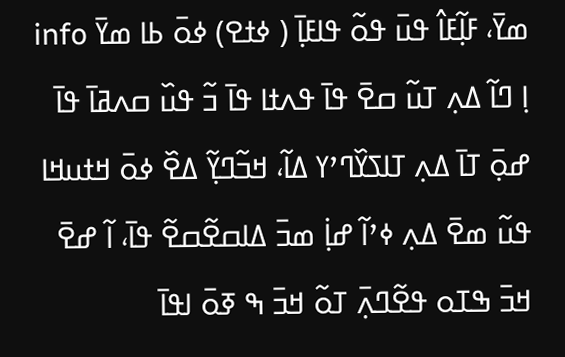ߘߌ߫، ߓߊ߲߬ߓߊ߮ ߟߎ߫ ߟߋ߬ ߟߊߓߊ߲߫ ( ߦߙߐ) ߦߋ߫ ߕߊ ߘߌ߫ info
ߊ߲ ߣߊ߬ ߡߍ߲ ߠߎ߬ ߛߐ߫ ߟߊ߫ ߟߍߙߊ ߟߊ߫ ߏ߬ ߟߎ߰ ߛߍߥߊ߫ ߟߊ߫ ߝߋ߲߫ ߠߊ߫ ߡߍ߲ ߠߊߖߌ߰ߣߴߌ ߡߊ߬، ߞߏ߬ߣߌ߲߬ ߡߐ߰ ߦߋ߫ ߞߙߎߞߊ ߟߎ߬ ߘߐ߫ ߡߍ߲ ߦߴߊ߬ ߝߊ߲߭ ߘߏ߫ ߡߊߛߐ߬ߛߐ߬ ߟߊ߫، ߊ߬ ߝߐ߫ ߞߏ߫ ߒߠߋ ߟߐ߬ߣߍ߲߫ ߠߋ߬ ߞߏ߫ ߒ ߧߋ߫ ߊߟߊ߫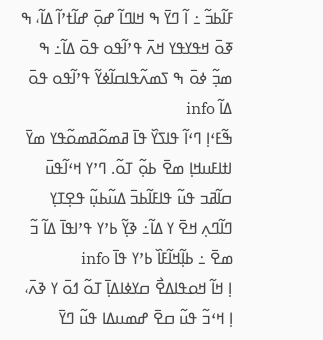ߓߊ߬ߕߏ߬ ߸ ߊ߬ ߣߌ߫ ߒ ߞߊߣߊ߬ ߝߋ߲߫ ߝߊ߬ߙߴߊ߬ ߡߊ߬، ߒ ߧߋ߫ ߞߟߌߟߌ ߞߍ߫ ߟߴߊ߬ߟߋ ߟߋ߫ ߡߊ߬߸ ߒ ߘߏ߲߬ ߦߋ߫ ߒ ߖߘߍ߬ߟߊߛߊ߬ߦߌ߬ ߟߴߊ߬ߟߋ ߟߋ߫ ߡߊ߬ info
ߒ߬ߓߵߊ߲ ߣߵߊ߬ ߟߊߖߌ߰ ߟߊ߫ ߥߘߋ߬ߥߘߋ߬ߟߌ ߘߌ߫ ߊߙߊߓߎߞߊ߲ ߘߐ߫ ߕߋ߲߬ ߠߋ߬. ߣߴߌ ߞߵߊ߬ߟߎ߫ ߛߊ߬ߥߏ ߟߎ߬ ߟߊߓߊ߬ߕߏ߫ ߡߎ߬ߕߎ߲߬ ߟߐ߲ߠߌ߲ ߣߊ߬ߣߍ߲ ߞߐ߫ ߌ ߡߊ߬߸ ߢߌ߲߬ ߕߴߌ ߟߴߊߟߊ߫ ߡߊ߬ ߏ߬ ߘߐ߫ ߸ ߕߊ߲߬ߞߊ߬ߓߊ߰ ߕߴߌ ߟߊ߫ info
ߊ߲ ߞߊ߬ ߞߋߟߊߡߐ߯ ߛߌߦߊߡߊ߲߫ ߠߋ߬ ߗߋ߫ ߌ ߢߍ߫، ߊ߲ ߞߵߏ߬ ߟߎ߬ ߛߐ߫ ߝߘߎߡߊ ߟߎ߬ ߣߌ߫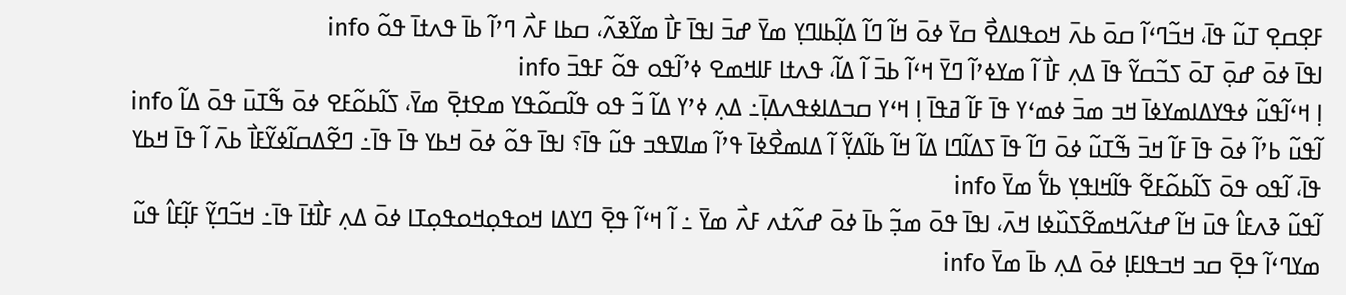ߓߐ߲ߛߐ߲ ߠߎ߬ ߟߊ߫، ߞߏ߬ߣߵߊ߬ ߛߋ߫ ߕߍ߫ ߞߋߟߊߡߐ߯ ߛߌ߫ ߦߋ߫ ߞߊ߬ ߣߊ߬ ߡߊ߲߬ߕߊߣߌ߲ ߘߌ߫ ߝߏ߫ ߊߟߊ߫ ߓߊ߯ ߘߌ߬ߢߍ߬، ߛߕߊ ߓߍ߯ ߣߴߊ߬ ߕߊ߫ ߟߍߙߊ߫ ߟߋ߬ info
ߊߟߊ߫ ߦߋ߫ ߝߋ߲߫ ߠߋ߫ ߖߏ߬ߛߌ߬ ߟߊ߫ ߡߍ߲ ߓߊ߯ ߊ߬ ߘߌߦߴߊ߬ ߣߌ߫ ߞߵߊ߬ ߕߏ߫ ߊ߬ ߡߊ߬، ߟߍߙߊ ߓߊߞߘߐ ߦߴߊ߬ߟߋ ߟߋ߬ ߓߟߏ߫ info
ߊ߲ ߞߵߊ߬ߟߎ߬ ߦߟߌߡߊߘߌߦߊ߫ ߞߏ ߘߏ߫ ߦߘߵߌ ߟߊ߫ ߓߊ߬ ߥߟߊ߫ ߊ߲ ߞߵߌ ߛߏߡߊߦߟߍߡߊ߲߫߸ ߡߍ߲ ߦߴߌ ߡߊ߬ ߏ߬ ߟߋ ߟߊ߬ߛߋ߬ߟߌ ߘߐߙߐ߲߫ ߘߌ߫، ߖߊ߬ߕߋ߬ߓߐ ߦߋ߫ ߒ߬ߠߎ߫ ߟߋ߫ ߡߊ߬ info
ߊ߬ߟߎ߬ ߕߴߊ߬ ߦߋ߫ ߟߊ߫ ߓߊ߬ ߞߏ߫ ߒ߬ߠߎ߬ ߦߋ߫ ߣߊ߬ ߟߊ߫ ߖߡߊ߬ߣߊ ߡߊ߬ ߞߊ߬ ߕߊ߬ߡߌ߲߬ ߊ߬ ߡߊߘߐ߯ߦߊ߫ ߟߴߊ߬ ߘߊߜߟߏ ߟߎ߬ ߟߊ߫؟ ߊߟߊ߫ ߟߋ߬ ߦߋ߫ ߞߕߌ ߟߊ߫ ߟߊ߫߸ ߣߐ߬ߡߛߊ߬ߦߌ߬ߓߊ߯ ߕߍ߫ ߊ߬ ߟߊ߫ ߞߕߌ ߟߊ߫، ߊ߬ߟߋ ߟߋ߫ ߖߊ߬ߕߋ߬ߓߐ߬ ߟߊ߬ߞߊߟߌ߲ ߕߌ߱ ߘߌ߫ info
ߊ߬ߟߎ߬ ߢߍߓߊ߮ ߟߎ߫ ߞߊ߬ ߝߙߍ߬ߞߘߐ߬ߖߎ߰ߦߊ ߞߍ߫، ߊߟߊ߫ ߟߋ߫ ߘߏ߲߬ ߕߊ߫ ߦߋ߫ ߝߍ߬ߙߍ ߓߍ߯ ߘߌ߫ ߸ ߊ߬ ߞߵߊ߬ ߟߐ߲߫ ߣߌߡߊ ߞߋߟߋ߲ߞߋߟߋ߲ߠߊ ߦߋ߫ ߡߍ߲ ߓߊ߯ߙߊ߫ ߟߊ߫߸ ߞߏ߬ߣߌ߲߬ ߓߊ߲߬ߓߊ߮ ߟߎ߬ ߘߌߣߵߊ߬ ߟߐ߲߫ ߛߏ ߞߏߟߊߓߊ߲ ߦߋ߫ ߡߍ߲ ߕߊ߫ ߘߌ߫ info